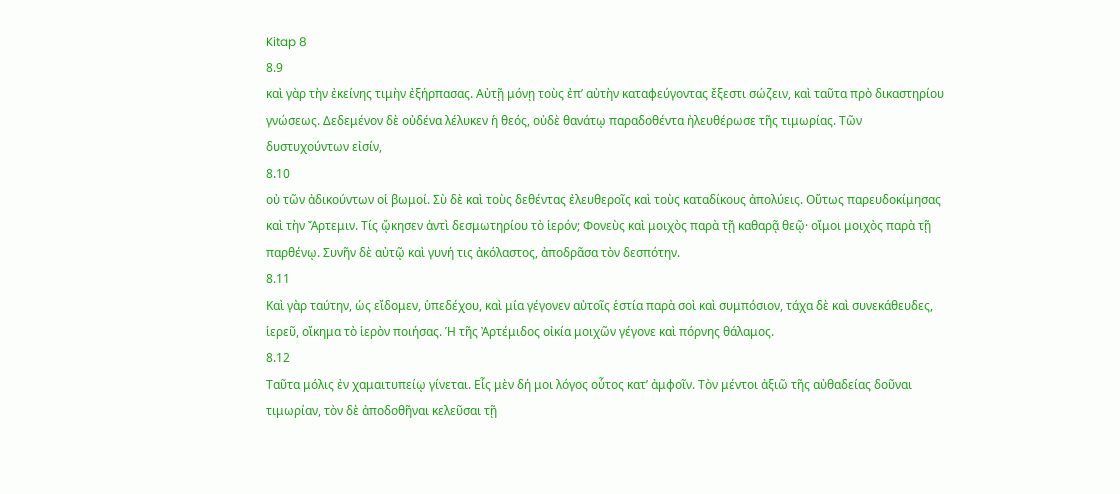Kitap 8
8.9
καὶ γὰρ τὴν ἐκείνης τιμὴν ἐξήρπασας. Αὐτῇ μόνῃ τοὺς ἐπ’ αὐτὴν καταφεύγοντας ἔξεστι σώζειν, καὶ ταῦτα πρὸ δικαστηρίου γνώσεως. Δεδεμένον δὲ οὐδένα λέλυκεν ἡ θεός, οὐδὲ θανάτῳ παραδοθέντα ἠλευθέρωσε τῆς τιμωρίας. Τῶν δυστυχούντων εἰσίν,
8.10
οὐ τῶν ἀδικούντων οἱ βωμοί. Σὺ δὲ καὶ τοὺς δεθέντας ἐλευθεροῖς καὶ τοὺς καταδίκους ἀπολύεις. Οὕτως παρευδοκίμησας καὶ τὴν Ἄρτεμιν. Τίς ᾤκησεν ἀντὶ δεσμωτηρίου τὸ ἱερόν; Φονεὺς καὶ μοιχὸς παρὰ τῇ καθαρᾷ θεῷ· οἴμοι μοιχὸς παρὰ τῇ παρθένῳ. Συνῆν δὲ αὐτῷ καὶ γυνή τις ἀκόλαστος, ἀποδρᾶσα τὸν δεσπότην.
8.11
Καὶ γὰρ ταύτην, ὡς εἴδομεν, ὑπεδέχου, καὶ μία γέγονεν αὐτοῖς ἑστία παρὰ σοὶ καὶ συμπόσιον, τάχα δὲ καὶ συνεκάθευδες, ἱερεῦ, οἴκημα τὸ ἱερὸν ποιήσας. Ἡ τῆς Ἀρτέμιδος οἰκία μοιχῶν γέγονε καὶ πόρνης θάλαμος.
8.12
Ταῦτα μόλις ἐν χαμαιτυπείῳ γίνεται. Εἷς μὲν δή μοι λόγος οὗτος κατ’ ἀμφοῖν. Τὸν μέντοι ἀξιῶ τῆς αὐθαδείας δοῦναι τιμωρίαν, τὸν δὲ ἀποδοθῆναι κελεῦσαι τῇ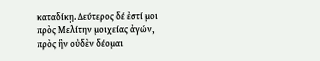καταδίκῃ. Δεύτερος δέ ἐστί μοι πρὸς Μελίτην μοιχείας ἀγών, πρὸς ἣν οὐδὲν δέομαι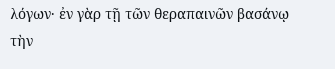λόγων· ἐν γὰρ τῇ τῶν θεραπαινῶν βασάνῳ τὴν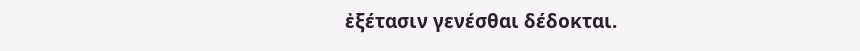ἐξέτασιν γενέσθαι δέδοκται.